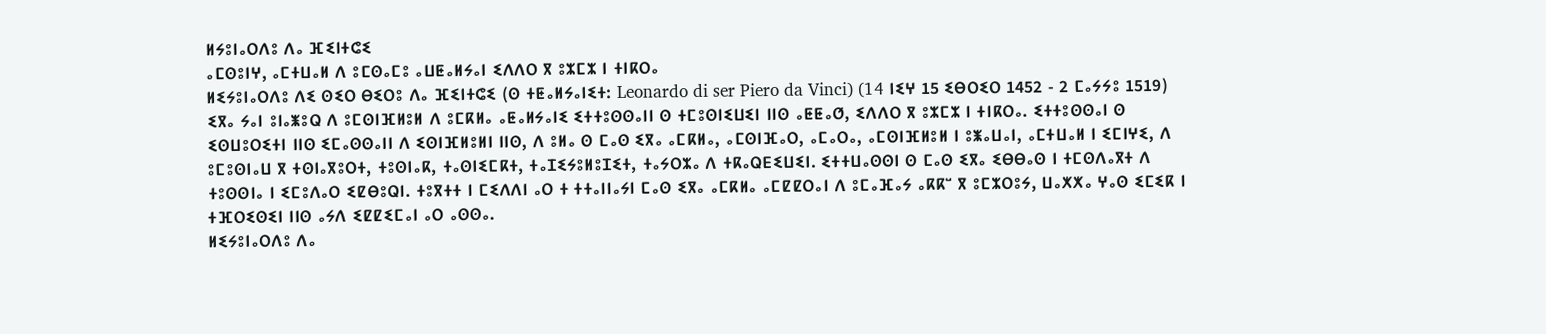ⵍⵢⵓⵏⴰⵔⴷⵓ ⴷⴰ ⴼⵉⵏⵜⵛⵉ
ⴰⵎⵙⵓⵏⵖ, ⴰⵎⵜⵡⴰⵍ ⴷ ⵓⵎⵙⴰⵎⵓ ⴰⵡⵟⴰⵍⵢⴰⵏ ⵉⴷⴷⵔ ⴳ ⵓⵣⵎⵣ ⵏ ⵜⵏⴽⵔⴰ
ⵍⵉⵢⵓⵏⴰⵔⴷⵓ ⴷⵉ ⵙⵉⵔ ⴱⵉⵔⵓ ⴷⴰ ⴼⵉⵏⵜⵛⵉ (ⵙ ⵜⵟⴰⵍⵢⴰⵏⵉⵜ: Leonardo di ser Piero da Vinci) (14 ⵏⵉⵖ 15 ⵉⴱⵔⵉⵔ 1452 - 2 ⵎⴰⵢⵢⵓ 1519) ⵉⴳⴰ ⵢⴰⵏ ⵓⵏⴰⵥⵓⵕ ⴷ ⵓⵎⵙⵏⴼⵍⵓⵍ ⴷ ⵓⵎⴽⵍⴰ ⴰⵟⴰⵍⵢⴰⵏⵉ ⵉⵜⵜⵓⵙⵙⴰⵏⵏ ⵙ ⵜⵎⵓⵙⵏⵉⵡⵉⵏ ⵏⵏⵙ ⴰⵟⵟⴰⵚ, ⵉⴷⴷⵔ ⴳ ⵓⵣⵎⵣ ⵏ ⵜⵏⴽⵔⴰ. ⵉⵜⵜⵓⵙⵙⴰⵏ ⵙ ⵉⵙⵡⵓⵔⵉⵜⵏ ⵏⵏⵙ ⵉⵎⴰⵙⵙⴰⵏⵏ ⴷ ⵉⵙⵏⴼⵍⵓⵍⵏ ⵏⵏⵙ, ⴷ ⵓⵍⴰ ⵙ ⵎⴰⵙ ⵉⴳⴰ ⴰⵎⴽⵍⴰ, ⴰⵎⵙⵏⴼⴰⵔ, ⴰⵎⴰⵔⴰ, ⴰⵎⵙⵏⴼⵍⵓⵍ ⵏ ⵓⵥⴰⵡⴰⵏ, ⴰⵎⵜⵡⴰⵍ ⵏ ⵉⵎⵏⵖⵉ, ⴷ ⵓⵎⵓⵙⵏⴰⵡ ⴳ ⵜⵙⵏⴰⴳⵓⵔⵜ, ⵜⵓⵙⵏⴰⴽ, ⵜⴰⵙⵏⵉⵎⴽⵜ, ⵜⴰⵊⵉⵢⵓⵍⵓⵊⵉⵜ, ⵜⴰⵢⵔⵣⴰ ⴷ ⵜⴽⴰⵕⴹⵉⵡⵉⵏ. ⵉⵜⵜⵡⴰⵙⵙⵏ ⵙ ⵎⴰⵙ ⵉⴳⴰ ⵉⴱⴱⴰⵙ ⵏ ⵜⵎⵙⴷⴰⴳⵜ ⴷ ⵜⵓⵙⵙⵏⴰ ⵏ ⵉⵎⵓⴷⴰⵔ ⵉⵇⴱⵓⵕⵏ. ⵜⵓⴳⵜⵜ ⵏ ⵎⵉⴷⴷⵏ ⴰⵔ ⵜ ⵜⵜⴰⵏⵏⴰⵢⵏ ⵎⴰⵙ ⵉⴳⴰ ⴰⵎⴽⵍⴰ ⴰⵎⵇⵇⵔⴰⵏ ⴷ ⵓⵎⴰⴼⴰⵢ ⴰⴽⴽⵯ ⴳ ⵓⵎⵣⵔⵓⵢ, ⵡⴰⵅⵅⴰ ⵖⴰⵙ ⵉⵎⵉⴽ ⵏ ⵜⴼⵔⵉⵙⵉⵏ ⵏⵏⵙ ⴰⵢⴷ ⵉⵇⵇⵉⵎⴰⵏ ⴰⵔ ⴰⵙⵙⴰ.
ⵍⵉⵢⵓⵏⴰⵔⴷⵓ ⴷⴰ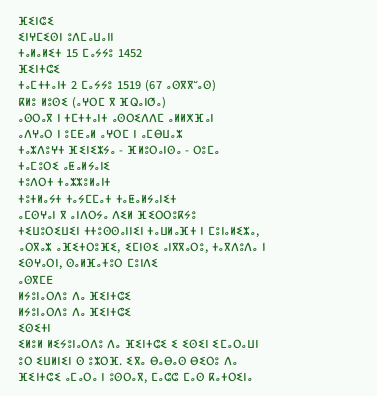ⴼⵉⵏⵛⵉ
ⵉⵏⵖⵎⵉⵙⵏ ⵓⴷⵎⴰⵡⴰⵏⵏ
ⵜⴰⵍⴰⵍⵉⵜ 15 ⵎⴰⵢⵢⵓ 1452
ⴼⵉⵏⵜⵛⵉ
ⵜⴰⵎⵜⵜⴰⵏⵜ 2 ⵎⴰⵢⵢⵓ 1519 (67 ⴰⵙⴳⴳⵯⴰⵙ)
ⴽⵍⵓ ⵍⵓⵙⵉ (ⴰⵖⵔⵎ ⴳ ⴼⵕⴰⵏⵚⴰ)
ⴰⵙⵔⴰⴳ ⵏ ⵜⵎⵜⵜⴰⵏⵜ ⴰⵙⵔⵉⴷⴷⵎ ⴰⵍⵍⵅⴼⴰⵏ
ⴰⴷⵖⴰⵔ ⵏ ⵓⵎⴹⴰⵍ ⴰⵖⵔⵎ ⵏ ⴰⵎⴱⵡⴰⵣ
ⵜⴰⵣⴷⵓⵖⵜ ⴼⵉⵏⵉⵣⵢⴰ - ⴼⵍⵓⵔⴰⵏⵙⴰ - ⵔⵓⵎⴰ
ⵜⴰⵎⵓⵔⵉ ⴰⵟⴰⵍⵢⴰⵏⵉ
ⵜⵓⴷⵔⵜ ⵜⴰⵣⵣⵓⵍⴰⵏⵜ
ⵜⵓⵜⵍⴰⵢⵜ ⵜⴰⵢⵎⵎⴰⵜ ⵜⴰⵟⴰⵍⵢⴰⵏⵉⵜ
ⴰⵎⵙⵖⴰⵏ ⴳ ⴰⵏⴷⵔⵢⴰ ⴷⵉⵍ ⴼⵉⵔⵔⵓⴽⵢⵓ
ⵜⵉⵡⵓⵔⵉⵡⵉⵏ ⵜⵜⵓⵙⵙⴰⵏⵏⵉⵏ ⵜⴰⵡⵍⴰⴼⵜ ⵏ ⵎⵓⵏⴰⵍⵉⵣⴰ, ⴰⵔⴳⴰⵣ ⴰⴼⵉⵜⵔⵓⴼⵉ, ⵉⵎⵏⵙⵉ ⴰⵏⴳⴳⴰⵔⵓ, ⵜⴰⴳⴷⵓⴷⴰ ⵏ ⵉⵙⵖⴰⵔⵏ, ⵙⴰⵍⴼⴰⵜⵓⵔ ⵎⵓⵏⴷⵉ
ⴰⵙⴳⵎⴹ
ⵍⵢⵓⵏⴰⵔⴷⵓ ⴷⴰ ⴼⵉⵏⵜⵛⵉ
ⵍⵢⵓⵏⴰⵔⴷⵓ ⴷⴰ ⴼⵉⵏⵜⵛⵉ
ⵉⵙⵉⵜⵏ
ⵉⵍⵓⵍ ⵍⵉⵢⵓⵏⴰⵔⴷⵓ ⴷⴰ ⴼⵉⵏⵜⵛⵉ ⵉ ⵉⵙⵉⵏ ⵉⵎⴰⵔⴰⵡⵏ ⵓⵔ ⵉⵡⵍⵏⵉⵏ ⵙ ⵓⵣⵔⴼ. ⵉⴳⴰ ⴱⴰⴱⴰⵙ ⴱⵉⵔⵓ ⴷⴰ ⴼⵉⵏⵜⵛⵉ ⴰⵎⴰⵔⴰ ⵏ ⵓⵙⵔⴰⴳ, ⵎⴰⵛⵛ ⵎⴰⵙ ⴽⴰⵜⵔⵉⵏⴰ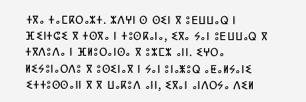ⵜⴳⴰ ⵜⴰⵎⴽⵔⴰⵣⵜ. ⵣⴷⵖⵏ ⵙ ⵙⵉⵏ ⴳ ⵓⴹⵡⵡⴰⵕ ⵏ ⴼⵉⵏⵜⵛⵉ ⴳ ⵜⵙⴳⴰ ⵏ ⵜⵓⵙⴽⴰⵏⴰ, ⵉⴳⴰ ⵢⴰⵏ ⵓⴹⵡⵡⴰⵕ ⴳ ⵜⴳⴷⵓⴷⴰ ⵏ ⴼⵍⵓⵔⴰⵏⵙⴰ ⴳ ⵓⵣⵎⵣ ⴰⵏⵏ. ⵉⵖⵔⴰ ⵍⵉⵢⵓⵏⴰⵔⴷⵓ ⴳ ⵓⵙⵉⵏⴰⴳ ⵏ ⵢⴰⵏ ⵓⵏⴰⵥⵓⵕ ⴰⵟⴰⵍⵢⴰⵏⵉ ⵉⵜⵜⵓⵙⵙⴰⵏⵏ ⴳ ⴳ ⵡⴰⴽⵓⴷ ⴰⵏⵏ, ⵉⴳⴰⵏ ⴰⵏⴷⵔⵢⴰ ⴷⵉⵍ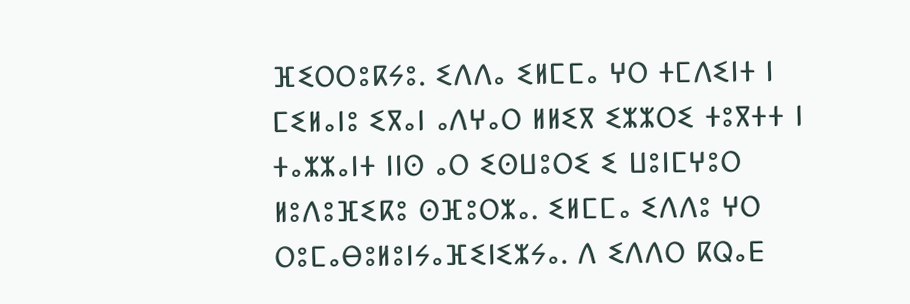ⴼⵉⵔⵔⵓⴽⵢⵓ. ⵉⴷⴷⴰ ⵉⵍⵎⵎⴰ ⵖⵔ ⵜⵎⴷⵉⵏⵜ ⵏ ⵎⵉⵍⴰⵏⵓ ⵉⴳⴰⵏ ⴰⴷⵖⴰⵔ ⵍⵍⵉⴳ ⵉⵣⵣⵔⵉ ⵜⵓⴳⵜⵜ ⵏ ⵜⴰⵣⵣⴰⵏⵜ ⵏⵏⵙ ⴰⵔ ⵉⵙⵡⵓⵔⵉ ⵉ ⵡⵓⵏⵎⵖⵓⵔ ⵍⵓⴷⵓⴼⵉⴽⵓ ⵙⴼⵓⵔⵣⴰ. ⵉⵍⵎⵎⴰ ⵉⴷⴷⵓ ⵖⵔ ⵔⵓⵎⴰⴱⵓⵍⵓⵏⵢⴰⴼⵉⵏⵉⵣⵢⴰ. ⴷ ⵉⴷⴷⵔ ⴽⵕⴰⴹ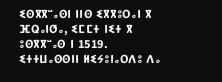ⵉⵙⴳⴳⵯⴰⵙⵏ ⵏⵏⵙ ⵉⴳⴳⵓⵔⴰⵏ ⴳ ⴼⵕⴰⵏⵚⴰ, ⵉⵎⵎⵜ ⵏⵉⵜ ⴳ ⵓⵙⴳⴳⵯⴰⵙ ⵏ 1519.
ⵉⵜⵜⵡⴰⵙⵙⵏⵏ ⵍⵉⵢⵓⵏⴰⵔⴷⵓ ⴷⴰ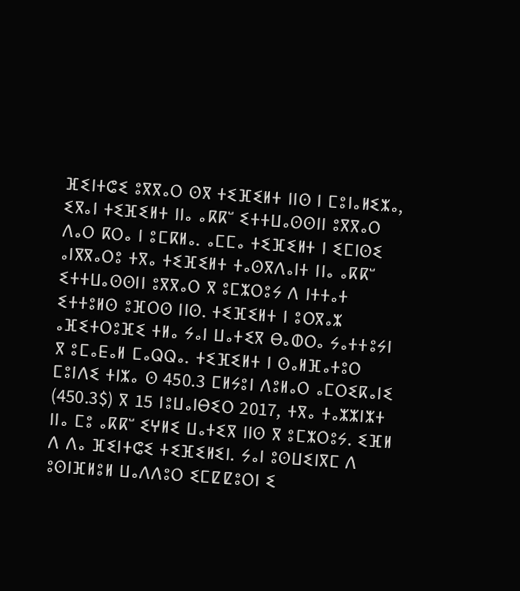ⴼⵉⵏⵜⵛⵉ ⵓⴳⴳⴰⵔ ⵙⴳ ⵜⵉⴼⵉⵍⵜ ⵏⵏⵙ ⵏ ⵎⵓⵏⴰⵍⵉⵣⴰ, ⵉⴳⴰⵏ ⵜⵉⴼⵉⵍⵜ ⵏⵏⴰ ⴰⴽⴽⵯ ⵉⵜⵜⵡⴰⵙⵙⵏⵏ ⵓⴳⴳⴰⵔ ⴷⴰⵔ ⴽⵔⴰ ⵏ ⵓⵎⴽⵍⴰ. ⴰⵎⵎⴰ ⵜⵉⴼⵉⵍⵜ ⵏ ⵉⵎⵏⵙⵉ ⴰⵏⴳⴳⴰⵔⵓ ⵜⴳⴰ ⵜⵉⴼⵉⵍⵜ ⵜⴰⵙⴳⴷⴰⵏⵜ ⵏⵏⴰ ⴰⴽⴽⵯ ⵉⵜⵜⵡⴰⵙⵙⵏⵏ ⵓⴳⴳⴰⵔ ⴳ ⵓⵎⵣⵔⵓⵢ ⴷ ⵏⵜⵜⴰⵜ ⵉⵜⵜⵓⵍⵙ ⵓⴼⵔⵙ ⵏⵏⵙ. ⵜⵉⴼⵉⵍⵜ ⵏ ⵓⵔⴳⴰⵣ ⴰⴼⵉⵜⵔⵓⴼⵉ ⵜⵍⴰ ⵢⴰⵏ ⵡⴰⵜⵉⴳ ⴱⴰⵀⵔⴰ ⵢⴰⵜⵜⵓⵢⵏ ⴳ ⵓⵎⴰⴹⴰⵍ ⵎⴰⵕⵕⴰ. ⵜⵉⴼⵉⵍⵜ ⵏ ⵙⴰⵍⴼⴰⵜⵓⵔ ⵎⵓⵏⴷⵉ ⵜⵏⵣⴰ ⵙ 450.3 ⵎⵍⵢⵓⵏ ⴷⵓⵍⴰⵔ ⴰⵎⵔⵉⴽⴰⵏⵉ (450.3$) ⴳ 15 ⵏⵓⵡⴰⵏⴱⵉⵔ 2017, ⵜⴳⴰ ⵜⴰⵣⵣⵏⵣⵜ ⵏⵏⴰ ⵎⵓ ⴰⴽⴽⵯ ⵉⵖⵍⵉ ⵡⴰⵜⵉⴳ ⵏⵏⵙ ⴳ ⵓⵎⵣⵔⵓⵢ. ⵉⴼⵍ ⴷ ⴷⴰ ⴼⵉⵏⵜⵛⵉ ⵜⵉⴼⵉⵍⵉⵏ. ⵢⴰⵏ ⵓⵙⵡⵉⵏⴳⵎ ⴷ ⵓⵙⵏⴼⵍⵓⵍ ⵡⴰⴷⴷⵓⵔ ⵉⵎⵇⵇⵓⵔⵏ ⵉ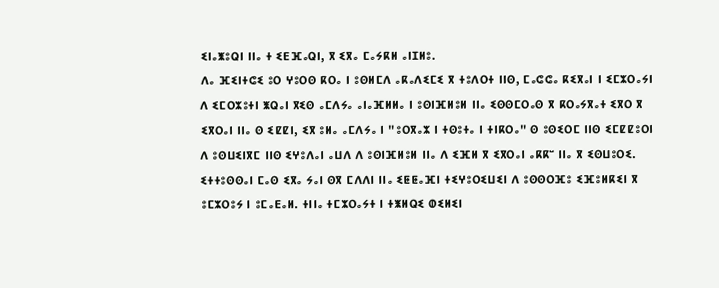ⵉⵏⴰⵥⵓⵕⵏ ⵏⵏⴰ ⵜ ⵉⴹⴼⴰⵕⵏ, ⴳ ⵉⴳⴰ ⵎⴰⵢⴽⵍ ⴰⵏⵊⵍⵓ.
ⴷⴰ ⴼⵉⵏⵜⵛⵉ ⵓⵔ ⵖⵓⵔⵙ ⴽⵔⴰ ⵏ ⵓⵙⵍⵎⴷ ⴰⴽⴰⴷⵉⵎⵉ ⴳ ⵜⵓⴷⵔⵜ ⵏⵏⵙ, ⵎⴰⵛⵛⴰ ⴽⵉⴳⴰⵏ ⵏ ⵉⵎⵣⵔⴰⵢⵏ ⴷ ⵉⵎⵔⵣⵓⵜⵏ ⵥⵕⴰⵏ ⴳⵉⵙ ⴰⵎⴷⵢⴰ ⴰⵏⴰⴼⵍⵍⴰ ⵏ ⵓⵙⵏⴼⵍⵓⵍ ⵏⵏⴰ ⵉⵙⵙⵎⵔⴰⵙ ⴳ ⴽⵔⴰⵢⴳⴰⵜ ⵉⴳⵔ ⴳ ⵉⴳⵔⴰⵏ ⵏⵏⴰ ⵙ ⵉⵇⵇⵏ, ⵉⴳ ⵓⵍⴰ ⴰⵎⴷⵢⴰ ⵏ "ⵓⵔⴳⴰⵣ ⵏ ⵜⵙⵓⵜⴰ ⵏ ⵜⵏⴽⵔⴰ" ⵙ ⵓⵙⵉⵔⵎ ⵏⵏⵙ ⵉⵎⵇⵇⵓⵔⵏ ⴷ ⵓⵙⵡⵉⵏⴳⵎ ⵏⵏⵙ ⵉⵖⵓⴷⴰⵏ ⴰⵡⴷ ⴷ ⵓⵙⵏⴼⵍⵓⵍ ⵏⵏⴰ ⴷ ⵉⴼⵍ ⴳ ⵉⴳⵔⴰⵏ ⴰⴽⴽⵯ ⵏⵏⴰ ⴳ ⵉⵙⵡⵓⵔⵉ. ⵉⵜⵜⵓⵙⵙⴰⵏ ⵎⴰⵙ ⵉⴳⴰ ⵢⴰⵏ ⵙⴳ ⵎⴷⴷⵏ ⵏⵏⴰ ⵉⵟⵟⴰⴼⵏ ⵜⵉⵖⵓⵔⵉⵡⵉⵏ ⴷ ⵓⵙⵙⵔⴼⵓ ⵉⴼⵓⵍⴽⵉⵏ ⴳ ⵓⵎⵣⵔⵓⵢ ⵏ ⵓⵎⴰⴹⴰⵍ. ⵜⵏⵏⴰ ⵜⵎⵣⵔⴰⵢⵜ ⵏ ⵜⵥⵍⵕⵉ ⵀⵉⵍⵉⵏ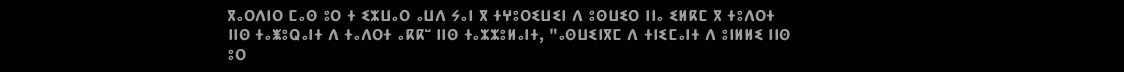ⴳⴰⵔⴷⵏⵔ ⵎⴰⵙ ⵓⵔ ⵜ ⵉⵣⵡⴰⵔ ⴰⵡⴷ ⵢⴰⵏ ⴳ ⵜⵖⵓⵔⵉⵡⵉⵏ ⴷ ⵓⵙⵡⵉⵔ ⵏⵏⴰ ⵉⵍⴽⵎ ⴳ ⵜⵓⴷⵔⵜ ⵏⵏⵙ ⵜⴰⵥⵓⵕⴰⵏⵜ ⴷ ⵜⴰⴷⵔⵜ ⴰⴽⴽⵯ ⵏⵏⵙ ⵜⴰⵣⵣⵓⵍⴰⵏⵜ, "ⴰⵙⵡⵉⵏⴳⵎ ⴷ ⵜⵏⵉⵎⴰⵏⵜ ⴷ ⵓⵏⵍⵍⵉ ⵏⵏⵙ ⵓⵔ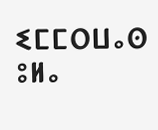ⵉⵎⵎⵔⵡⴰⵙ ⵓⵍⴰ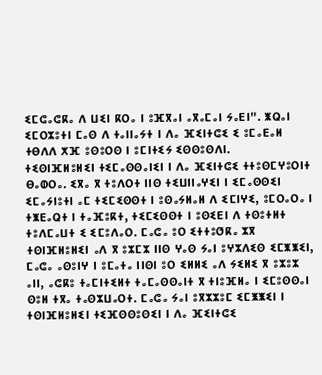ⵉⵎⵛⴰⵛⴽⴰ ⴷ ⵡⵉⵏ ⴽⵔⴰ ⵏ ⵓⴼⴳⴰⵏ ⴰⴳⴰⵎⴰⵏ ⵢⴰⴹⵏ". ⵥⵕⴰⵏ ⵉⵎⵔⵣⵓⵜⵏ ⵎⴰⵙ ⴷ ⵜⴰⵏⵏⴰⵢⵜ ⵏ ⴷⴰ ⴼⵉⵏⵜⵛⵉ ⵉ ⵓⵎⴰⴹⴰⵍ ⵜⴱⴷⴷ ⵅⴼ ⵓⵙⵓⵔⵙ ⵏ ⵓⵎⵏⵜⵉⵢ ⵉⵙⵙⵓⵙⴷⵏ.
ⵜⵉⵙⵏⴼⵍⵓⵍⵉⵏ ⵜⵉⵎⴰⵙⵙⴰⵏⵉⵏ ⵏ ⴷⴰ ⴼⵉⵏⵜⵛⵉ ⵜⵜⵓⵙⵎⵖⵓⵔⵏⵜ ⴱⴰⵀⵔⴰ. ⵉⴳⴰ ⴳ ⵜⵓⴷⵔⵜ ⵏⵏⵙ ⵜⵉⵡⵏⵏⴰⵖⵉⵏ ⵏ ⵉⵎⴰⵙⵙⵉⵏ ⵉⵎⴰⵢⵏⵓⵜⵏ ⴰⵎ ⵜⵉⵎⵉⵙⵙⵜ ⵏ ⵓⵙⴰⵢⵍⴰⵍ ⴷ ⵉⵎⵏⵖⵉ, ⵓⵎⵔⴰⵔⴰ ⵏ ⵜⵥⴹⴰⵕⵜ ⵏ ⵜⴰⴼⵓⴽⵜ, ⵜⵉⵎⵉⵙⵙⵜ ⵏ ⵓⵙⵉⴹⵏ ⴷ ⵜⵙⵓⵜⵍⵜ ⵜⵓⴷⵎⴰⵡⵜ ⵉ ⵉⵎⵓⴷⴰⵔ. ⵎⴰⵛⴰ ⵓⵔ ⵉⵜⵜⵓⵚⴽⴰ ⵣⴳ ⵜⵙⵏⴼⵍⵓⵍⵉⵏ ⴰⴷ ⴳ ⵓⵣⵎⵣ ⵏⵏⵙ ⵖⴰⵙ ⵢⴰⵏ ⵓⵖⵣⴷⵉⵙ ⵉⵎⵥⵥⵉⵏ, ⵎⴰⵛⴰ ⴰⵙⵓⵏⵖ ⵏ ⵓⵎⴰⵜⴰ ⵏⵏⵙⵏ ⵓⵔ ⵉⵍⵍⵉ ⴰⴷ ⵢⵉⵍⵉ ⴳ ⵓⵣⵓⵣ ⴰⵏⵏ, ⴰⵛⴽⵓ ⵜⴰⵎⵏⵜⵉⵍⵜ ⵜⴰⵎⴰⵙⵙⴰⵏⵜ ⴳ ⵜⵏⵓⴼⵍⴰ ⵏ ⵉⵎⵓⵙⵙⴰⵏ ⵙⵓⵍ ⵜⴳⴰ ⵜⴰⵙⵣⵡⴰⵔⵜ. ⵎⴰⵛⴰ ⵢⴰⵏ ⵓⴳⵣⵣⵓⵎ ⵉⵎⵥⵥⵉⵏ ⵏ ⵜⵙⵏⴼⵍⵓⵍⵉⵏ ⵜⵉⴼⵙⵙⵓⵙⵉⵏ ⵏ ⴷⴰ ⴼⵉⵏⵜⵛⵉ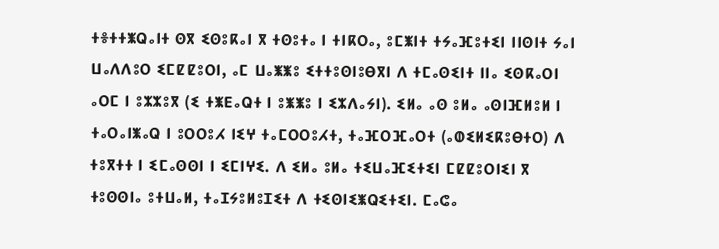ⵜⴻⵜⵜⵥⵕⴰⵏⵜ ⵙⴳ ⵉⵙⵓⴽⴰⵏ ⴳ ⵜⵙⵓⵜⴰ ⵏ ⵜⵏⴽⵔⴰ, ⵓⵎⵥⵏⵜ ⵜⵢⴰⴼⵓⵜⵉⵏ ⵏⵏⵙⵏⵜ ⵢⴰⵏ ⵡⴰⴷⴷⵓⵔ ⵉⵎⵇⵇⵓⵔⵏ, ⴰⵎ ⵡⴰⵥⵥⵓ ⵉⵜⵜⵓⵙⵏⵓⴱⴳⵏ ⴷ ⵜⵎⴰⵙⵉⵏⵜ ⵏⵏⴰ ⵉⵙⴽⴰⵔⵏ ⴰⵔⵎ ⵏ ⵓⵣⵣⵓⴳ (ⵉ ⵜⵥⴹⴰⵕⵜ ⵏ ⵓⵥⵥⵓ ⵏ ⵉⵣⴷⴰⵢⵏ). ⵉⵍⴰ ⴰⵙ ⵓⵍⴰ ⴰⵙⵏⴼⵍⵓⵍ ⵏ ⵜⴰⵔⴰⵏⵥⴰⵕ ⵏ ⵓⵔⵔⵓⵃ ⵏⵉⵖ ⵜⴰⵎⵔⵔⵓⵃⵜ, ⵜⴰⴼⵔⴼⴰⵔⵜ (ⴰⵀⵉⵍⵉⴽⵓⴱⵜⵔ) ⴷ ⵜⵓⴳⵜⵜ ⵏ ⵉⵎⴰⵙⵙⵏ ⵏ ⵉⵎⵏⵖⵉ. ⴷ ⵉⵍⴰ ⵓⵍⴰ ⵜⵉⵡⴰⴼⵉⵜⵉⵏ ⵎⵇⵇⵓⵔⵏⵉⵏ ⴳ ⵜⵓⵙⵙⵏⴰ ⵓⵜⵡⴰⵍ, ⵜⴰⵊⵢⵓⵍⵓⵊⵉⵜ ⴷ ⵜⵉⵙⵏⵉⵥⵕⵉⵜⵉⵏ. ⵎⴰⵛⴰ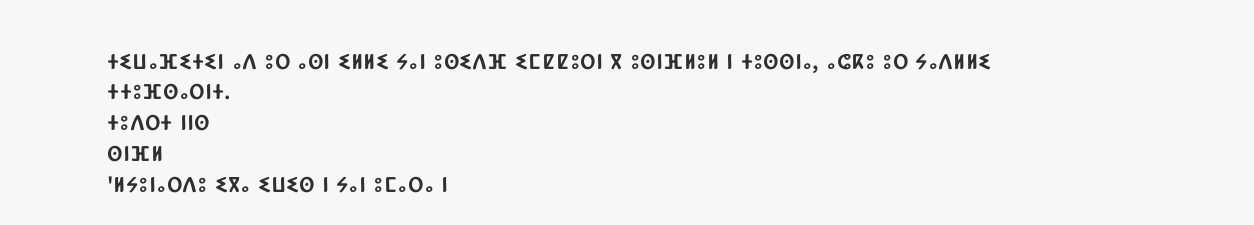ⵜⵉⵡⴰⴼⵉⵜⵉⵏ ⴰⴷ ⵓⵔ ⴰⵙⵏ ⵉⵍⵍⵉ ⵢⴰⵏ ⵓⵙⵉⴷⴼ ⵉⵎⵇⵇⵓⵔⵏ ⴳ ⵓⵙⵏⴼⵍⵓⵍ ⵏ ⵜⵓⵙⵙⵏⴰ, ⴰⵛⴽⵓ ⵓⵔ ⵢⴰⴷⵍⵍⵉ ⵜⵜⵓⴼⵙⴰⵔⵏⵜ.
ⵜⵓⴷⵔⵜ ⵏⵏⵙ
ⵙⵏⴼⵍ
'ⵍⵢⵓⵏⴰⵔⴷⵓ ⵉⴳⴰ ⵉⵡⵉⵙ ⵏ ⵢⴰⵏ ⵓⵎⴰⵔⴰ ⵏ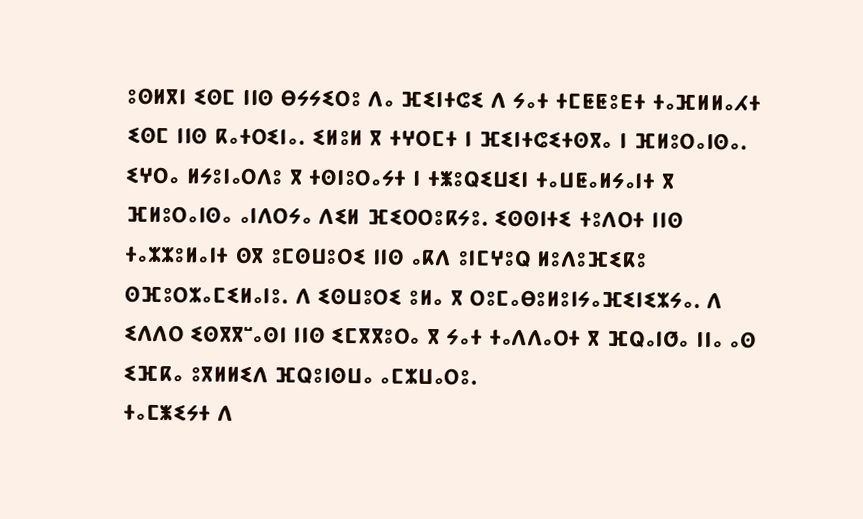ⵓⵙⵍⴳⵏ ⵉⵙⵎ ⵏⵏⵙ ⴱⵢⵢⵉⵔⵓ ⴷⴰ ⴼⵉⵏⵜⵛⵉ ⴷ ⵢⴰⵜ ⵜⵎⵟⵟⵓⴹⵜ ⵜⴰⴼⵍⵍⴰⵃⵜ ⵉⵙⵎ ⵏⵏⵙ ⴽⴰⵜⵔⵉⵏⴰ. ⵉⵍⵓⵍ ⴳ ⵜⵖⵔⵎⵜ ⵏ ⴼⵉⵏⵜⵛⵉⵜⵙⴳⴰ ⵏ ⴼⵍⵓⵔⴰⵏⵙⴰ. ⵉⵖⵔⴰ ⵍⵢⵓⵏⴰⵔⴷⵓ ⴳ ⵜⵙⵏⵓⵔⴰⵢⵜ ⵏ ⵜⵥⵓⵕⵉⵡⵉⵏ ⵜⴰⵡⵟⴰⵍⵢⴰⵏⵜ ⴳ ⴼⵍⵓⵔⴰⵏⵙⴰ ⴰⵏⴷⵔⵢⴰ ⴷⵉⵍ ⴼⵉⵔⵔⵓⴽⵢⵓ. ⵉⵙⵙⵏⵜⵉ ⵜⵓⴷⵔⵜ ⵏⵏⵙ ⵜⴰⵣⵣⵓⵍⴰⵏⵜ ⵙⴳ ⵓⵎⵙⵡⵓⵔⵉ ⵏⵏⵙ ⴰⴽⴷ ⵓⵏⵎⵖⵓⵕ ⵍⵓⴷⵓⴼⵉⴽⵓ ⵙⴼⵓⵔⵣⴰⵎⵉⵍⴰⵏⵓ. ⴷ ⵉⵙⵡⵓⵔⵉ ⵓⵍⴰ ⴳ ⵔⵓⵎⴰⴱⵓⵍⵓⵏⵢⴰⴼⵉⵏⵉⵣⵢⴰ. ⴷ ⵉⴷⴷⵔ ⵉⵙⴳⴳⵯⴰⵙⵏ ⵏⵏⵙ ⵉⵎⴳⴳⵓⵔⴰ ⴳ ⵢⴰⵜ ⵜⴰⴷⴷⴰⵔⵜ ⴳ ⴼⵕⴰⵏⵚⴰ ⵏⵏⴰ ⴰⵙ ⵉⴼⴽⴰ ⵓⴳⵍⵍⵉⴷ ⴼⵕⵓⵏⵙⵡⴰ ⴰⵎⵣⵡⴰⵔⵓ.
ⵜⴰⵎⵥⵉⵢⵜ ⴷ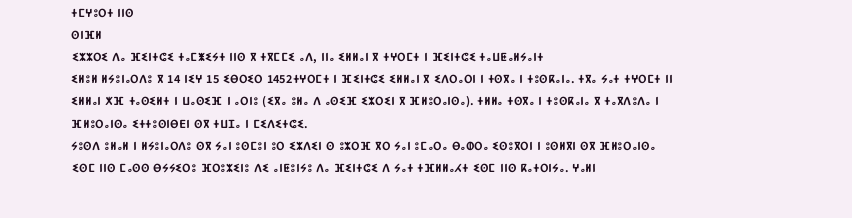ⵜⵎⵖⵓⵔⵜ ⵏⵏⵙ
ⵙⵏⴼⵍ
ⵉⵣⵣⵔⵉ ⴷⴰ ⴼⵉⵏⵜⵛⵉ ⵜⴰⵎⵥⵉⵢⵜ ⵏⵏⵙ ⴳ ⵜⴳⵎⵎⵉ ⴰⴷ, ⵏⵏⴰ ⵉⵍⵍⴰⵏ ⴳ ⵜⵖⵔⵎⵜ ⵏ ⴼⵉⵏⵜⵛⵉ ⵜⴰⵡⵟⴰⵍⵢⴰⵏⵜ
ⵉⵍⵓⵍ ⵍⵢⵓⵏⴰⵔⴷⵓ ⴳ 14 ⵏⵉⵖ 15 ⵉⴱⵔⵉⵔ 1452ⵜⵖⵔⵎⵜ ⵏ ⴼⵉⵏⵜⵛⵉ ⵉⵍⵍⴰⵏ ⴳ ⵉⴷⵔⴰⵔⵏ ⵏ ⵜⵙⴳⴰ ⵏ ⵜⵓⵙⴽⴰⵏⴰ. ⵜⴳⴰ ⵢⴰⵜ ⵜⵖⵔⵎⵜ ⵏⵏ ⵉⵍⵍⴰⵏ ⵅⴼ ⵜⴰⵙⵉⵍⵜ ⵏ ⵡⴰⵙⵉⴼ ⵏ ⴰⵔⵏⵓ (ⵉⴳⴰ ⵓⵍⴰ ⴷ ⴰⵙⵉⴼ ⵉⵣⵔⵉⵏ ⴳ ⴼⵍⵓⵔⴰⵏⵙⴰ). ⵜⵍⵍⴰ ⵜⵙⴳⴰ ⵏ ⵜⵓⵙⴽⴰⵏⴰ ⴳ ⵜⴰⴳⴷⵓⴷⴰ ⵏ ⴼⵍⵓⵔⴰⵏⵙⴰ ⵉⵜⵜⵓⵙⵏⴱⴹⵏ ⵙⴳ ⵜⵡⵊⴰ ⵏ ⵎⵉⴷⵉⵜⵛⵉ.
ⵢⵓⵙⴷ ⵓⵍⴰⵍ ⵏ ⵍⵢⵓⵏⴰⵔⴷⵓ ⵙⴳ ⵢⴰⵏ ⵓⵙⵎⵓⵏ ⵓⵔ ⵉⵣⴷⵉⵏ ⵙ ⵓⵣⵔⴼ ⴳⵔ ⵢⴰⵏ ⵓⵎⴰⵔⴰ ⴱⴰⵀⵔⴰ ⵉⵙⵓⴳⵔⵏ ⵏ ⵓⵙⵍⴳⵏ ⵙⴳ ⴼⵍⵓⵔⴰⵏⵙⴰ ⵉⵙⵎ ⵏⵏⵙ ⵎⴰⵙⵙ ⴱⵢⵢⵉⵔⵓ ⴼⵔⵓⵣⵉⵏⵓ ⴷⵉ ⴰⵏⵟⵓⵏⵢⵓ ⴷⴰ ⴼⵉⵏⵜⵛⵉ ⴷ ⵢⴰⵜ ⵜⴼⵍⵍⴰⵃⵜ ⵉⵙⵎ ⵏⵏⵙ ⴽⴰⵜⵔⵏⵢⴰ. ⵖⴰⵍⵏ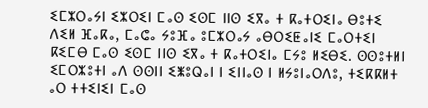ⵉⵎⵣⵔⴰⵢⵏ ⵉⵣⵔⵉⵏ ⵎⴰⵙ ⵉⵙⵎ ⵏⵏⵙ ⵉⴳⴰ ⵜ ⴽⴰⵜⵔⵉⵏⴰ ⴱⵓⵜⵉ ⴷⵉⵍ ⴼⴰⴽⴰ, ⵎⴰⵛⴰ ⵢⵓⴼⴰ ⵓⵎⵣⵔⴰⵢ ⴰⴱⵔⵉⵟⴰⵏⵉ ⵎⴰⵔⵜⵉⵏ ⴽⵉⵎⴱ ⵎⴰⵙ ⵉⵙⵎ ⵏⵏⵙ ⵉⴳⴰ ⵜ ⴽⴰⵜⵔⵉⵏⴰ ⵎⵢⵓ ⵍⵉⴱⵉ. ⵙⵙⵓⵜⵍⵏ ⵉⵎⵔⵣⵓⵜⵏ ⴰⴷ ⵙⵙⵏⵏ ⵉⵥⵓⵕⴰⵏ ⵏ ⵉⵏⵏⴰⵙ ⵏ ⵍⵢⵓⵏⴰⵔⴷⵓ, ⵜⵉⴽⴽⵍⵜ ⴰⵔ ⵜⵜⵉⵏⵉⵏ ⵎⴰⵙ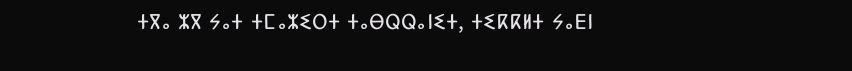ⵜⴳⴰ ⵣⴳ ⵢⴰⵜ ⵜⵎⴰⵣⵉⵔⵜ ⵜⴰⴱⵕⵕⴰⵏⵉⵜ, ⵜⵉⴽⴽⵍⵜ ⵢⴰⴹⵏ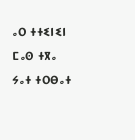ⴰⵔ ⵜⵜⵉⵏⵉⵏ ⵎⴰⵙ ⵜⴳⴰ ⵢⴰⵜ ⵜⵔⴱⴰⵜ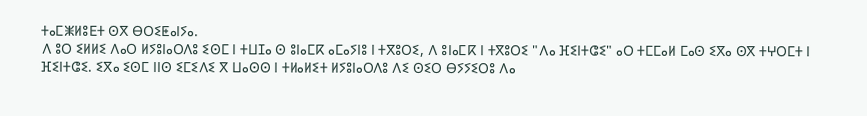ⵜⴰⵎⵥⵍⵓⴹⵜ ⵙⴳ ⴱⵔⵉⵟⴰⵏⵢⴰ.
ⴷ ⵓⵔ ⵉⵍⵍⵉ ⴷⴰⵔ ⵍⵢⵓⵏⴰⵔⴷⵓ ⵉⵙⵎ ⵏ ⵜⵡⵊⴰ ⵙ ⵓⵏⴰⵎⴽ ⴰⵎⴰⵢⵏⵓ ⵏ ⵜⴳⵓⵔⵉ, ⴷ ⵓⵏⴰⵎⴽ ⵏ ⵜⴳⵓⵔⵉ "ⴷⴰ ⴼⵉⵏⵜⵛⵉ" ⴰⵔ ⵜⵎⵎⴰⵍ ⵎⴰⵙ ⵉⴳⴰ ⵙⴳ ⵜⵖⵔⵎⵜ ⵏ ⴼⵉⵏⵜⵛⵉ. ⵉⴳⴰ ⵉⵙⵎ ⵏⵏⵙ ⵉⵎⵉⴷⵉ ⴳ ⵡⴰⵙⵙ ⵏ ⵜⵍⴰⵍⵉⵜ ⵍⵢⵓⵏⴰⵔⴷⵓ ⴷⵉ ⵙⵉⵔ ⴱⵢⵢⵉⵔⵓ ⴷⴰ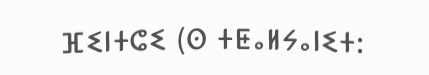ⴼⵉⵏⵜⵛⵉ (ⵙ ⵜⵟⴰⵍⵢⴰⵏⵉⵜ: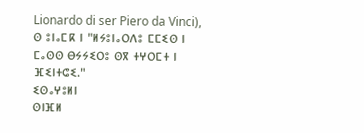Lionardo di ser Piero da Vinci), ⵙ ⵓⵏⴰⵎⴽ ⵏ "ⵍⵢⵓⵏⴰⵔⴷⵓ ⵎⵎⵉⵙ ⵏ ⵎⴰⵙⵙ ⴱⵢⵢⵉⵔⵓ ⵙⴳ ⵜⵖⵔⵎⵜ ⵏ ⴼⵉⵏⵜⵛⵉ."
ⵉⵙⴰⵖⵓⵍⵏ
ⵙⵏⴼⵍ